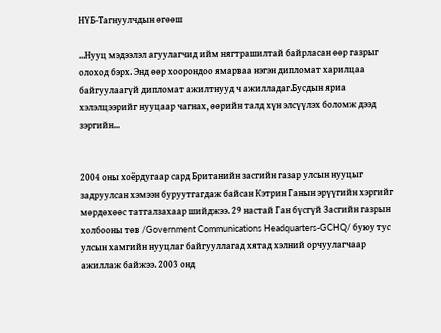НҮБ-Тагнуулчдын өгөөш

...Нууц мэдээлэл агуулагчид ийм нягтрашилтай байрласан өөр газрыг олоход бэрх. Энд өөр хоорондоо ямарваа нэгэн дипломат харилцаа байгуулаагүй дипломат ажилтнууд ч ажилладаг.Бусдын яриа хэлэлцээрийг нууцаар чагнах, өөрийн талд хүн элсүүлэх боломж дээд зэргийн...


2004 оны хоёрдугаар сард Британийн засгийн газар улсын нууцыг задруулсан хэмээн буруутгагдаж байсан Кэтрин Ганын эрүүгийн хэргийг мөрдөхөөс татгалзахаар шийджээ. 29 настай Ган бүсгүй Засгийн газрын холбооны төв /Government Communications Headquarters-GCHQ/ буюу тус улсын хамгийн нууцлаг байгууллагад хятад хэлний орчуулагчаар ажиллаж байжээ. 2003 онд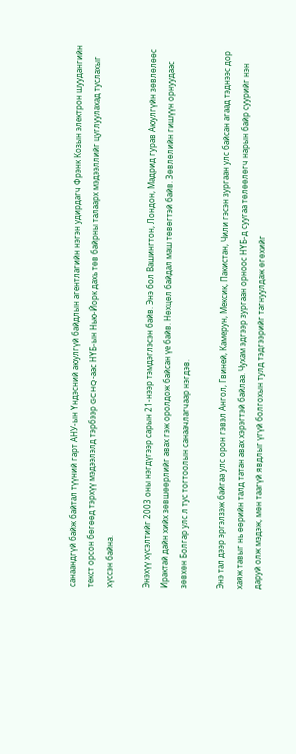санаандгүй байж байтал түүний гарт АНУ-ын Үндэсний аюулгүй байдлын агентлагийн нэгэн удирдагч Фрэнк Козын электрон шуудангийн текст орсон бөгөөд тэрхүү мэдээлэлд тэрбээр GCHQ-аас НҮБ-ын Нью-Йорк дахь төв байрны талаарх мэдээллийг цуглуулахад туслахыг хүссэн байна.

Энэхүү хүсэлтийг 2003 оны нэгдүгээр сарын 21-нээр тэмдэглэсэн байв. Энэ бол Вашингтон, Лондон, Мадрид гурав Аюулгүйн зөвлөлөөс Ирактай дайн хийх зөвшөөрлийг авах гэж оролдож байсан үе байв. Нөхцөл байдал маш төвөгтэй байв. Зөвлөлийн гишүүн орнуудаас зөвхөн Болгар улс л тус тогтоолын санаачлагчаар нэгдэв.

Энэ тал дээр эргэлзэж байгаа улс орон гэвэл Ангол, Гвиней, Камерун, Мексик, Пакистан, Чили гэсэн зургаан улс байсан агаад тэднээс дор хаяж тавыг нь өөрийн талд татан авах хэрэгтэй байлаа. Чухам эдгээр зургаан орноос НҮБ-д суугаа төлөөлөгч нарын байр суурийг нэн даруй олж мэдэж, мөн таагүй явдлыг үгүй болгохын тулд тэдгээрийг тагнуулдаж өгөхийг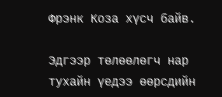Фрэнк Коза хүсч байв.

Эдгээр төлөөлөгч нар тухайн үедээ өөрсдийн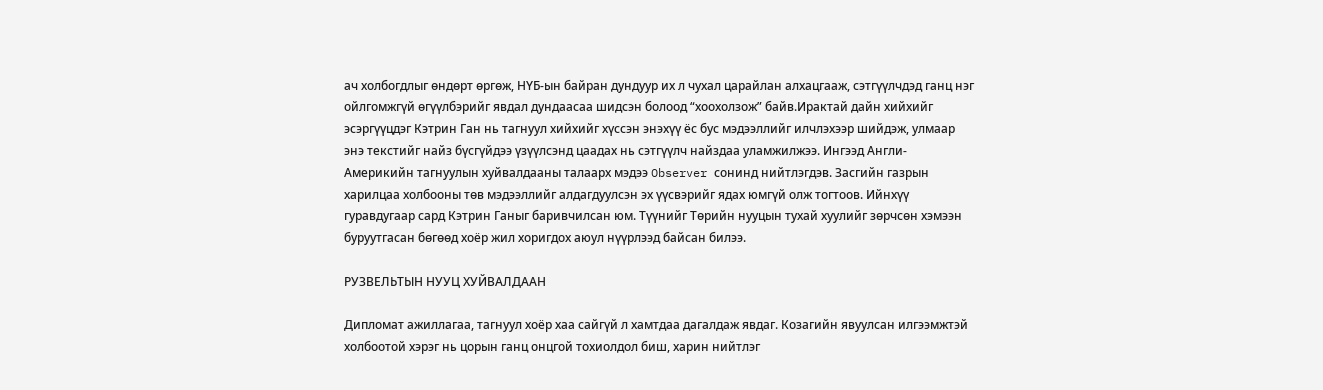ач холбогдлыг өндөрт өргөж, НҮБ-ын байран дундуур их л чухал царайлан алхацгааж, сэтгүүлчдэд ганц нэг ойлгомжгүй өгүүлбэрийг явдал дундаасаа шидсэн болоод “хоохолзож” байв.Ирактай дайн хийхийг эсэргүүцдэг Кэтрин Ган нь тагнуул хийхийг хүссэн энэхүү ёс бус мэдээллийг илчлэхээр шийдэж, улмаар энэ текстийг найз бүсгүйдээ үзүүлсэнд цаадах нь сэтгүүлч найздаа уламжилжээ. Ингээд Англи-Америкийн тагнуулын хуйвалдааны талаарх мэдээ Observer сонинд нийтлэгдэв. Засгийн газрын харилцаа холбооны төв мэдээллийг алдагдуулсэн эх үүсвэрийг ядах юмгүй олж тогтоов. Ийнхүү гуравдугаар сард Кэтрин Ганыг баривчилсан юм. Түүнийг Төрийн нууцын тухай хуулийг зөрчсөн хэмээн буруутгасан бөгөөд хоёр жил хоригдох аюул нүүрлээд байсан билээ.

РУЗВЕЛЬТЫН НУУЦ ХУЙВАЛДААН

Дипломат ажиллагаа, тагнуул хоёр хаа сайгүй л хамтдаа дагалдаж явдаг. Козагийн явуулсан илгээмжтэй холбоотой хэрэг нь цорын ганц онцгой тохиолдол биш, харин нийтлэг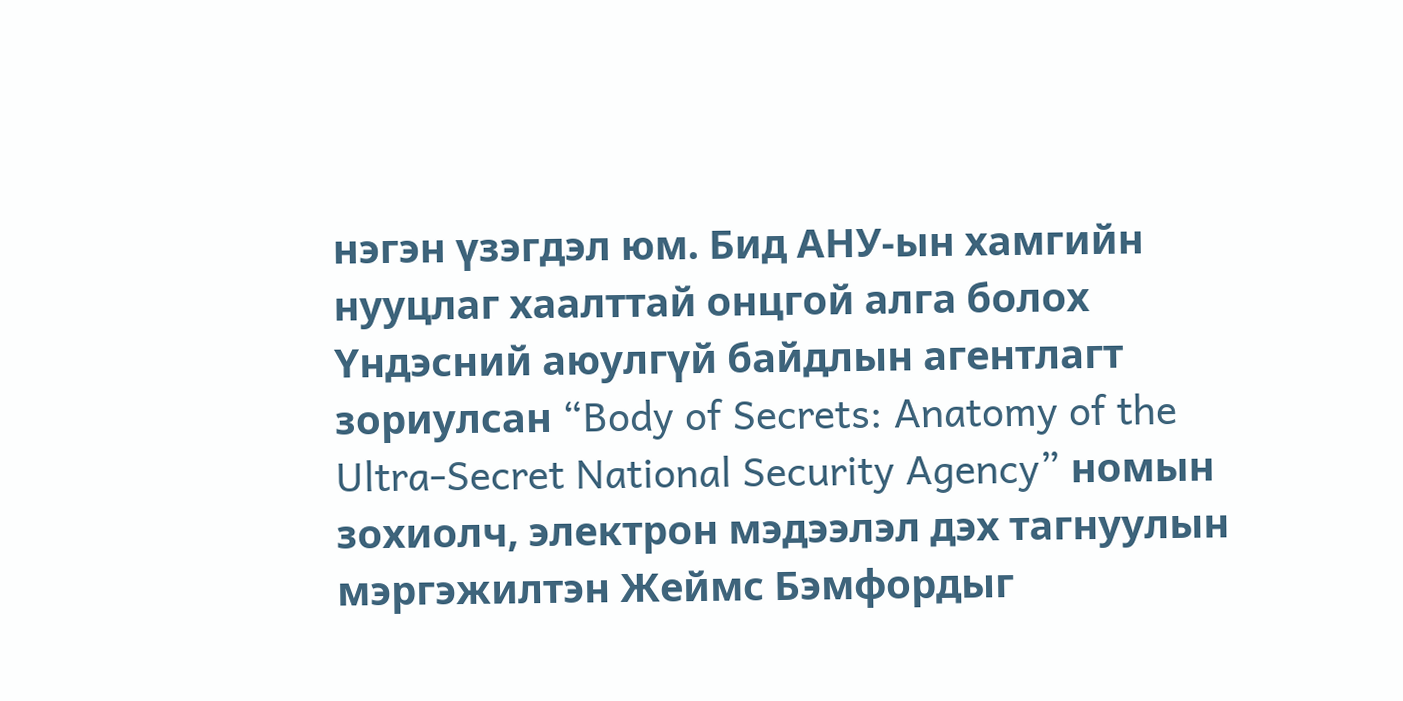нэгэн үзэгдэл юм. Бид АНУ-ын хамгийн нууцлаг хаалттай онцгой алга болох Үндэсний аюулгүй байдлын агентлагт зориулсан “Body of Secrets: Anatomy of the Ultra-Secret National Security Agency” номын зохиолч, электрон мэдээлэл дэх тагнуулын мэргэжилтэн Жеймс Бэмфордыг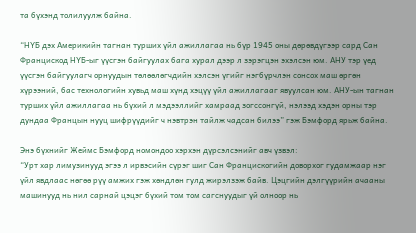та бүхэнд толилуулж байна.

“НҮБ дэх Америкийн тагнан турших үйл ажиллагаа нь бүр 1945 оны дөрөвдүгээр сард Сан Францискод НҮБ-ыг үүсгэн байгуулах бага хурал дээр л зэрэгцэн эхэлсэн юм. АНУ тэр үед үүсгэн байгуулагч орнуудын төлөөлөгчдийн хэлсэн үгийг нэгбүрчлэн сонсох маш өргөн хүрээний, бас технологийн хувьд маш хүнд хэцүү үйл ажиллагааг явуулсан юм. АНУ-ын тагнан турших үйл ажиллагаа нь бүхий л мэдээллийг хамраад зогссонгүй, нэлээд хэдэн орны тэр дундаа Францын нууц шифрүүдийг ч нэвтрэн тайлж чадсан билээ” гэж Бэмфорд ярьж байна.

Энэ бүхнийг Жеймс Бэмфорд номондоо хэрхэн дүрсэлсэнийг авч үзвэл:
“Урт хар лимузинууд эгээ л ирвэсийн сүрэг шиг Сан Францискогийн доворхог гудамжаар нэг үйл явдлаас нөгөө рүү амжих гэж хөндлөн гулд жирэлзэж байв. Цэцгийн дэлгүүрийн ачааны машинууд нь нил сарнай цэцэг бүхий том том сагснуудыг үй олноор нь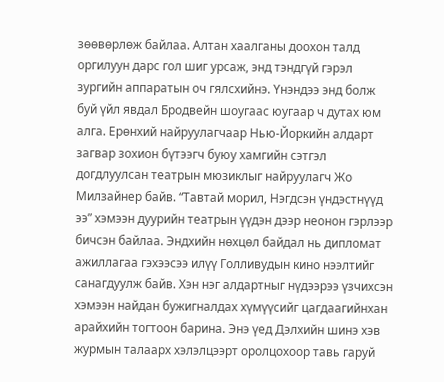зөөвөрлөж байлаа. Алтан хаалганы доохон талд оргилуун дарс гол шиг урсаж, энд тэндгүй гэрэл зургийн аппаратын оч гялсхийнэ. Үнэндээ энд болж буй үйл явдал Бродвейн шоугаас юугаар ч дутах юм алга. Ерөнхий найруулагчаар Нью-Йоркийн алдарт загвар зохион бүтээгч буюу хамгийн сэтгэл догдлуулсан театрын мюзиклыг найруулагч Жо Милзайнер байв. “Тавтай морил, Нэгдсэн үндэстнүүд ээ” хэмээн дуурийн театрын үүдэн дээр неонон гэрлээр бичсэн байлаа. Эндхийн нөхцөл байдал нь дипломат ажиллагаа гэхээсээ илүү Голливудын кино нээлтийг санагдуулж байв. Хэн нэг алдартныг нүдээрээ үзчихсэн хэмээн найдан бужигналдах хүмүүсийг цагдаагийнхан арайхийн тогтоон барина. Энэ үед Дэлхийн шинэ хэв журмын талаарх хэлэлцээрт оролцохоор тавь гаруй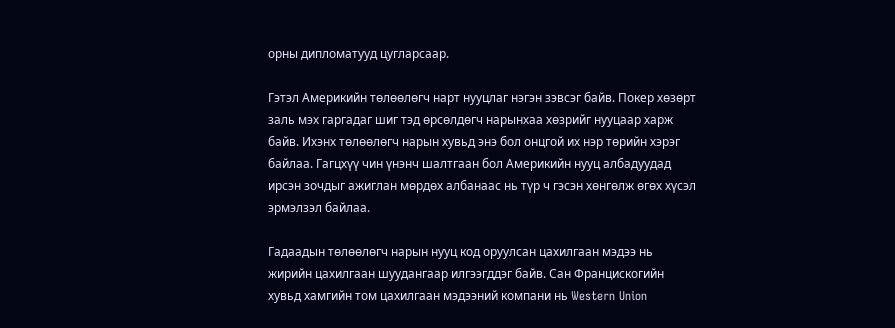орны дипломатууд цугларсаар.

Гэтэл Америкийн төлөөлөгч нарт нууцлаг нэгэн зэвсэг байв. Покер хөзөрт заль мэх гаргадаг шиг тэд өрсөлдөгч нарынхаа хөзрийг нууцаар харж байв. Ихэнх төлөөлөгч нарын хувьд энэ бол онцгой их нэр төрийн хэрэг байлаа. Гагцхүү чин үнэнч шалтгаан бол Америкийн нууц албадуудад ирсэн зочдыг ажиглан мөрдөх албанаас нь түр ч гэсэн хөнгөлж өгөх хүсэл эрмэлзэл байлаа.

Гадаадын төлөөлөгч нарын нууц код оруулсан цахилгаан мэдээ нь жирийн цахилгаан шуудангаар илгээгддэг байв. Сан Францискогийн хувьд хамгийн том цахилгаан мэдээний компани нь Western Union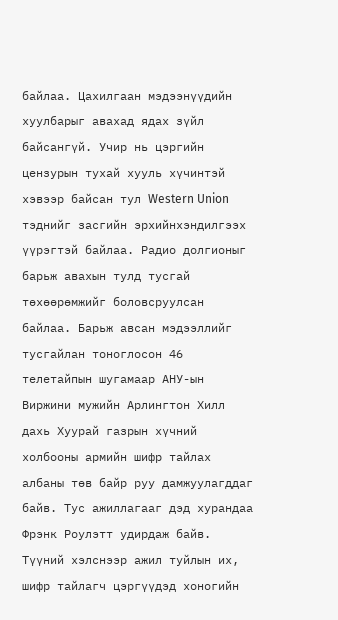байлаа. Цахилгаан мэдээнүүдийн хуулбарыг авахад ядах зүйл байсангүй. Учир нь цэргийн цензурын тухай хууль хүчинтэй хэвээр байсан тул Western Union тэднийг засгийн эрхийнхэндилгээх үүрэгтэй байлаа. Радио долгионыг барьж авахын тулд тусгай төхөөрөмжийг боловсруулсан байлаа. Барьж авсан мэдээллийг тусгайлан тоноглосон 46 телетайпын шугамаар АНУ-ын Виржини мужийн Арлингтон Хилл дахь Хуурай газрын хүчний холбооны армийн шифр тайлах албаны төв байр руу дамжуулагддаг байв. Тус ажиллагааг дэд хурандаа Фрэнк Роулэтт удирдаж байв. Түүний хэлснээр ажил туйлын их, шифр тайлагч цэргүүдэд хоногийн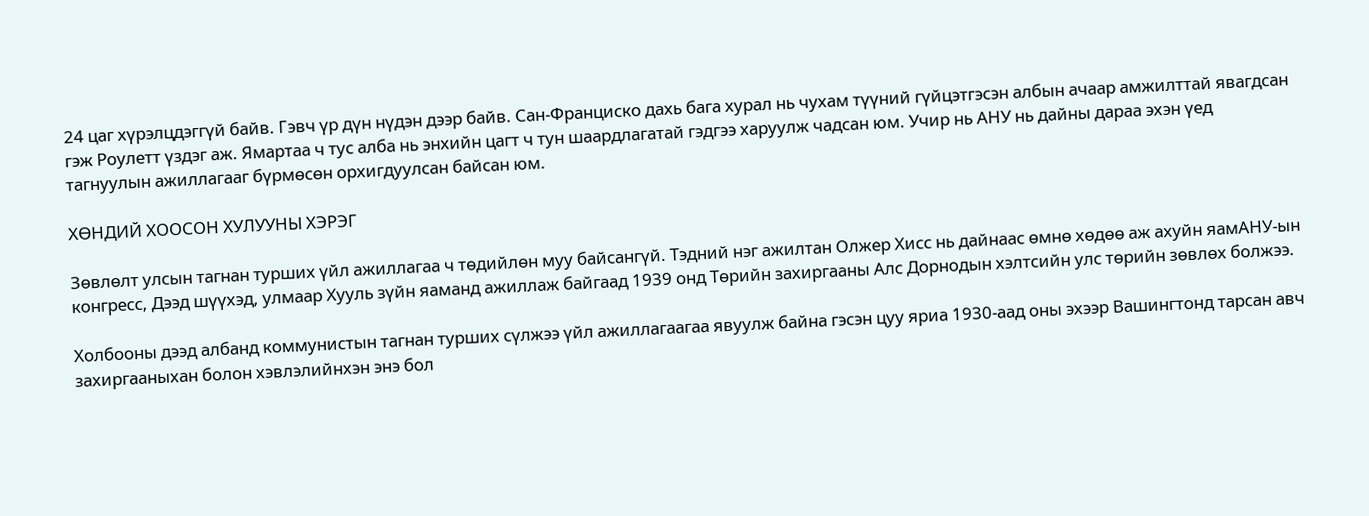24 цаг хүрэлцдэггүй байв. Гэвч үр дүн нүдэн дээр байв. Сан-Франциско дахь бага хурал нь чухам түүний гүйцэтгэсэн албын ачаар амжилттай явагдсан гэж Роулетт үздэг аж. Ямартаа ч тус алба нь энхийн цагт ч тун шаардлагатай гэдгээ харуулж чадсан юм. Учир нь АНУ нь дайны дараа эхэн үед тагнуулын ажиллагааг бүрмөсөн орхигдуулсан байсан юм.

ХӨНДИЙ ХООСОН ХУЛУУНЫ ХЭРЭГ

Зөвлөлт улсын тагнан турших үйл ажиллагаа ч төдийлөн муу байсангүй. Тэдний нэг ажилтан Олжер Хисс нь дайнаас өмнө хөдөө аж ахуйн яамАНУ-ын конгресс, Дээд шүүхэд, улмаар Хууль зүйн яаманд ажиллаж байгаад 1939 онд Төрийн захиргааны Алс Дорнодын хэлтсийн улс төрийн зөвлөх болжээ.

Холбооны дээд албанд коммунистын тагнан турших сүлжээ үйл ажиллагаагаа явуулж байна гэсэн цуу яриа 1930-аад оны эхээр Вашингтонд тарсан авч захиргааныхан болон хэвлэлийнхэн энэ бол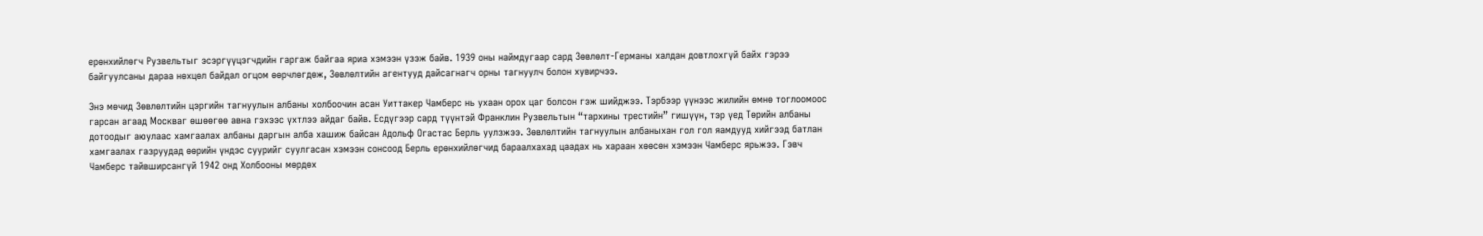ерөнхийлөгч Рузвельтыг эсэргүүцэгчдийн гаргаж байгаа яриа хэмээн үзэж байв. 1939 оны наймдугаар сард Зөвлөлт-Германы халдан довтлохгүй байх гэрээ байгуулсаны дараа нөхцөл байдал огцом өөрчлөгдөж, Зөвлөлтийн агентууд дайсагнагч орны тагнуулч болон хувирчээ.

Энэ мөчид Зөвлөлтийн цэргийн тагнуулын албаны холбоочин асан Уиттакер Чамберс нь ухаан орох цаг болсон гэж шийджээ. Тэрбээр үүнээс жилийн өмнө тоглоомоос гарсан агаад Москваг өшөөгөө авна гэхээс үхтлээ айдаг байв. Есдүгээр сард түүнтэй Франклин Рузвельтын “тархины трестийн” гишүүн, тэр үед Төрийн албаны дотоодыг аюулаас хамгаалах албаны даргын алба хашиж байсан Адольф Огастас Берль уулзжээ. Зөвлөлтийн тагнуулын албаныхан гол гол яамдууд хийгээд батлан хамгаалах газруудад өөрийн үндэс суурийг суулгасан хэмээн сонсоод Берль ерөнхийлөгчид бараалхахад цаадах нь хараан хөөсөн хэмээн Чамберс ярьжээ. Гэвч Чамберс тайвширсангүй 1942 онд Холбооны мөрдөх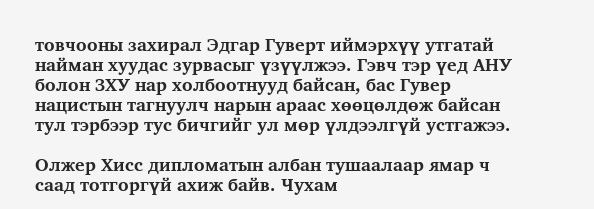товчооны захирал Эдгар Гуверт иймэрхүү утгатай найман хуудас зурвасыг үзүүлжээ. Гэвч тэр үед АНУ болон ЗХУ нар холбоотнууд байсан, бас Гувер нацистын тагнуулч нарын араас хөөцөлдөж байсан тул тэрбээр тус бичгийг ул мөр үлдээлгүй устгажээ.

Олжер Хисс дипломатын албан тушаалаар ямар ч саад тотгоргүй ахиж байв. Чухам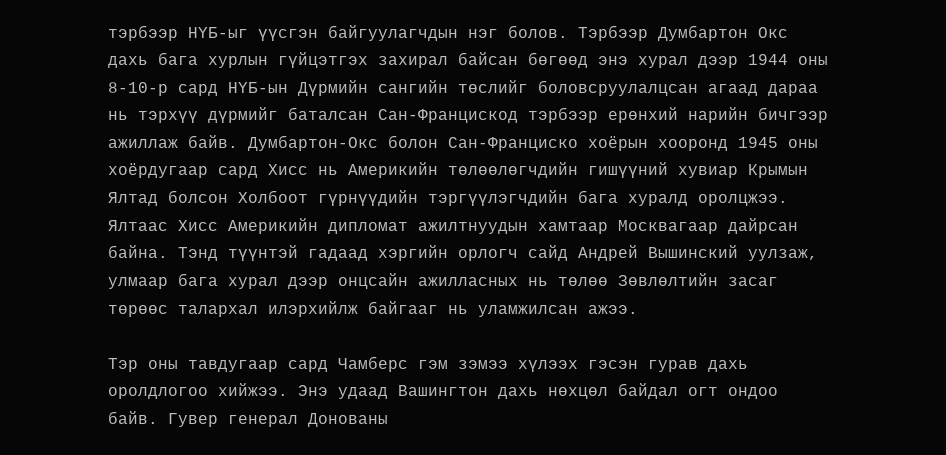тэрбээр НҮБ-ыг үүсгэн байгуулагчдын нэг болов. Тэрбээр Думбартон Окс дахь бага хурлын гүйцэтгэх захирал байсан бөгөөд энэ хурал дээр 1944 оны 8-10-р сард НҮБ-ын Дүрмийн сангийн төслийг боловсруулалцсан агаад дараа нь тэрхүү дүрмийг баталсан Сан-Францискод тэрбээр ерөнхий нарийн бичгээр ажиллаж байв. Думбартон-Окс болон Сан-Франциско хоёрын хооронд 1945 оны хоёрдугаар сард Хисс нь Америкийн төлөөлөгчдийн гишүүний хувиар Крымын Ялтад болсон Холбоот гүрнүүдийн тэргүүлэгчдийн бага хуралд оролцжээ. Ялтаас Хисс Америкийн дипломат ажилтнуудын хамтаар Москвагаар дайрсан байна. Тэнд түүнтэй гадаад хэргийн орлогч сайд Андрей Вышинский уулзаж, улмаар бага хурал дээр онцсайн ажилласных нь төлөө Зөвлөлтийн засаг төрөөс талархал илэрхийлж байгааг нь уламжилсан ажээ.

Тэр оны тавдугаар сард Чамберс гэм зэмээ хүлээх гэсэн гурав дахь оролдлогоо хийжээ. Энэ удаад Вашингтон дахь нөхцөл байдал огт ондоо байв. Гувер генерал Донованы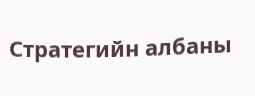Стратегийн албаны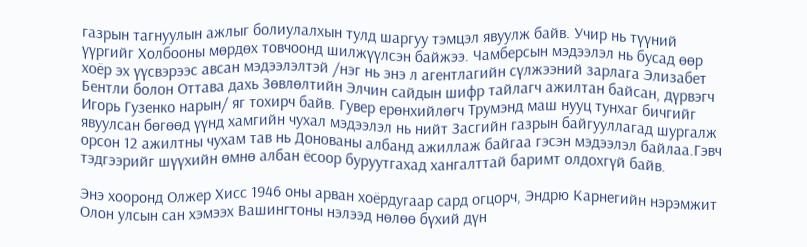газрын тагнуулын ажлыг болиулалхын тулд шаргуу тэмцэл явуулж байв. Учир нь түүний үүргийг Холбооны мөрдөх товчоонд шилжүүлсэн байжээ. Чамберсын мэдээлэл нь бусад өөр хоёр эх үүсвэрээс авсан мэдээлэлтэй /нэг нь энэ л агентлагийн сүлжээний зарлага Элизабет Бентли болон Оттава дахь Зөвлөлтийн Элчин сайдын шифр тайлагч ажилтан байсан, дүрвэгч Игорь Гузенко нарын/ яг тохирч байв. Гувер ерөнхийлөгч Трумэнд маш нууц тунхаг бичгийг явуулсан бөгөөд үүнд хамгийн чухал мэдээлэл нь нийт Засгийн газрын байгууллагад шургалж орсон 12 ажилтны чухам тав нь Донованы албанд ажиллаж байгаа гэсэн мэдээлэл байлаа.Гэвч тэдгээрийг шүүхийн өмнө албан ёсоор буруутгахад хангалттай баримт олдохгүй байв.

Энэ хооронд Олжер Хисс 1946 оны арван хоёрдугаар сард огцорч, Эндрю Карнегийн нэрэмжит Олон улсын сан хэмээх Вашингтоны нэлээд нөлөө бүхий дүн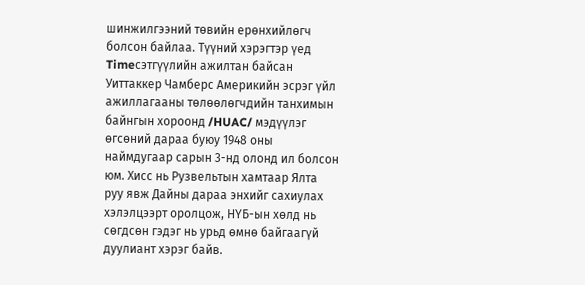шинжилгээний төвийн ерөнхийлөгч болсон байлаа. Түүний хэрэгтэр үед Timeсэтгүүлийн ажилтан байсан Уиттаккер Чамберс Америкийн эсрэг үйл ажиллагааны төлөөлөгчдийн танхимын байнгын хороонд /HUAC/ мэдүүлэг өгсөний дараа буюу 1948 оны наймдугаар сарын 3-нд олонд ил болсон юм. Хисс нь Рузвельтын хамтаар Ялта руу явж Дайны дараа энхийг сахиулах хэлэлцээрт оролцож, НҮБ-ын хөлд нь сөгдсөн гэдэг нь урьд өмнө байгаагүй дуулиант хэрэг байв.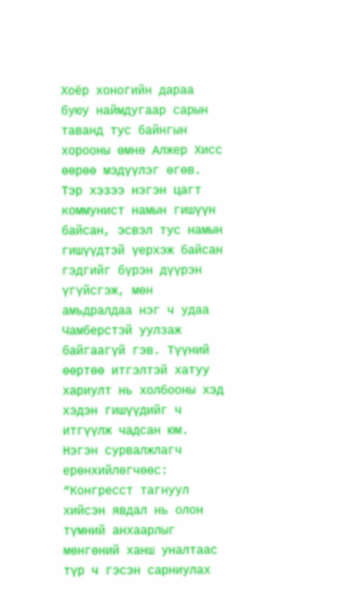Хоёр хоногийн дараа буюу наймдугаар сарын таванд тус байнгын хорооны өмнө Алжер Хисс өөрөө мэдүүлэг өгөв. Тэр хэзээ нэгэн цагт коммунист намын гишүүн байсан, эсвэл тус намын гишүүдтэй үерхэж байсан гэдгийг бүрэн дүүрэн үгүйсгэж, мөн амьдралдаа нэг ч удаа Чамберстэй уулзаж байгаагүй гэв. Түүний өөртөө итгэлтэй хатуу хариулт нь холбооны хэд хэдэн гишүүдийг ч итгүүлж чадсан юм. Нэгэн сурвалжлагч ерөнхийлөгчөөс: “Конгресст тагнуул хийсэн явдал нь олон түмний анхаарлыг мөнгөний ханш уналтаас түр ч гэсэн сарниулах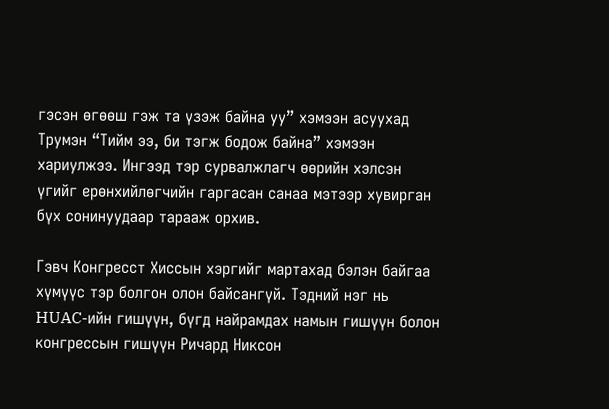гэсэн өгөөш гэж та үзэж байна уу” хэмээн асуухад Трумэн “Тийм ээ, би тэгж бодож байна” хэмээн хариулжээ. Ингээд тэр сурвалжлагч өөрийн хэлсэн үгийг ерөнхийлөгчийн гаргасан санаа мэтээр хувирган бүх сонинуудаар тарааж орхив.

Гэвч Конгресст Хиссын хэргийг мартахад бэлэн байгаа хүмүүс тэр болгон олон байсангүй. Тэдний нэг нь HUAC-ийн гишүүн, бүгд найрамдах намын гишүүн болон конгрессын гишүүн Ричард Никсон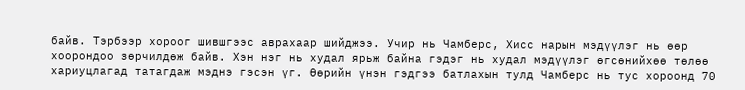байв. Тэрбээр хороог шившгээс аврахаар шийджээ. Учир нь Чамберс, Хисс нарын мэдүүлэг нь өөр хоорондоо зөрчилдөж байв. Хэн нэг нь худал ярьж байна гэдэг нь худал мэдүүлэг өгсөнийхөө төлөө хариуцлагад татагдаж мэднэ гэсэн үг. Өөрийн үнэн гэдгээ батлахын тулд Чамберс нь тус хороонд 70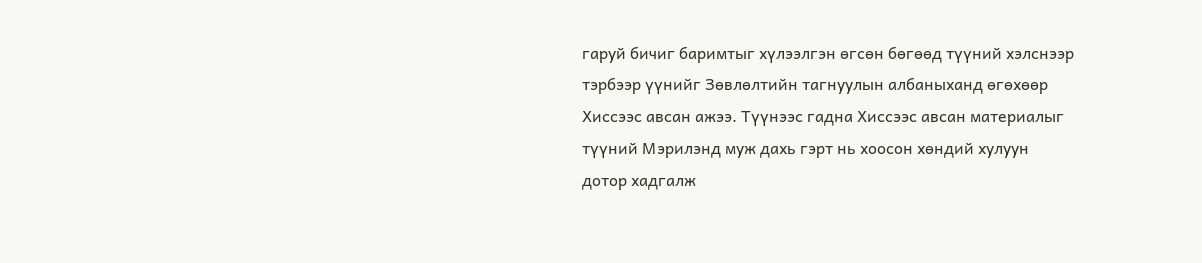гаруй бичиг баримтыг хүлээлгэн өгсөн бөгөөд түүний хэлснээр тэрбээр үүнийг Зөвлөлтийн тагнуулын албаныханд өгөхөөр Хиссээс авсан ажээ. Түүнээс гадна Хиссээс авсан материалыг түүний Мэрилэнд муж дахь гэрт нь хоосон хөндий хулуун дотор хадгалж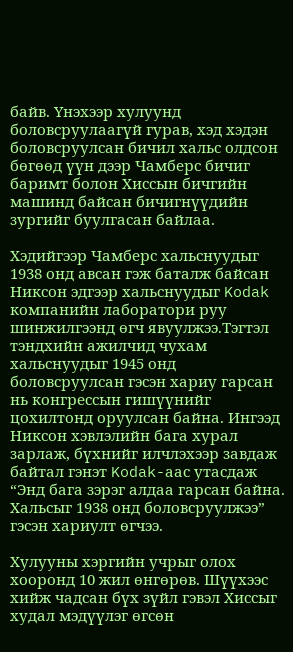байв. Үнэхээр хулуунд боловсруулаагүй гурав, хэд хэдэн боловсруулсан бичил хальс олдсон бөгөөд үүн дээр Чамберс бичиг баримт болон Хиссын бичгийн машинд байсан бичигнүүдийн зургийг буулгасан байлаа.

Хэдийгээр Чамберс хальснуудыг 1938 онд авсан гэж баталж байсан Никсон эдгээр хальснуудыг Kodak компанийн лаборатори руу шинжилгээнд өгч явуулжээ.Тэгтэл тэндхийн ажилчид чухам хальснуудыг 1945 онд боловсруулсан гэсэн хариу гарсан нь конгрессын гишүүнийг цохилтонд оруулсан байна. Ингээд Никсон хэвлэлийн бага хурал зарлаж, бүхнийг илчлэхээр завдаж байтал гэнэт Kodak-аас утасдаж “Энд бага зэрэг алдаа гарсан байна. Хальсыг 1938 онд боловсруулжээ” гэсэн хариулт өгчээ.

Хулууны хэргийн учрыг олох хооронд 10 жил өнгөрөв. Шүүхээс хийж чадсан бүх зүйл гэвэл Хиссыг худал мэдүүлэг өгсөн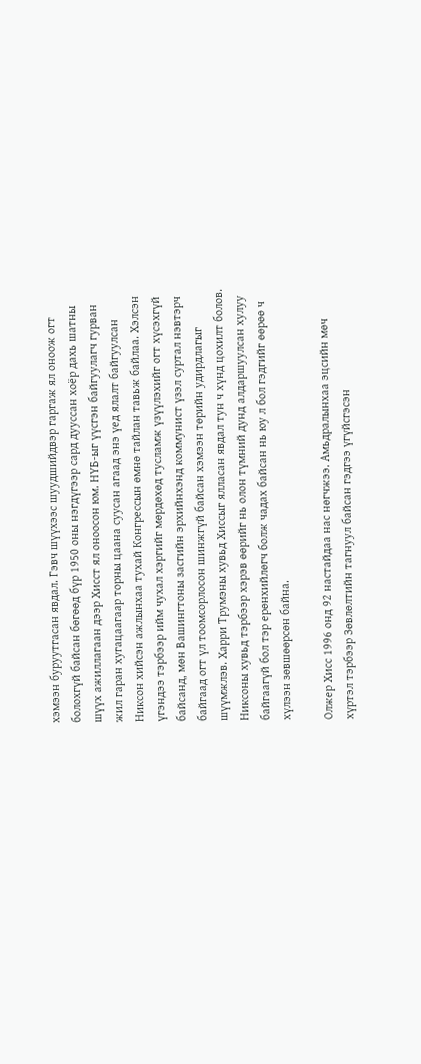хэмээн буруутгасан явдал. Гэвч шүүхээс шуудшийдвэр гаргаж ял оноож огт болохгүй байсан бөгөөд бүр 1950 оны нэгдүгээр сард дууссан хоёр дахь шатны шүүх ажиллагаан дээр Хисст ял оноосон юм. НҮБ-ыг үүсгэн байгуулагч гурван жил гаран хугацаагаар торны цаана суусан агаад энэ үед ялалт байгуулсан Никсон хийсэн ажлынхаа тухай Конгрессын өмнө тайлан тавьж байлаа. Хэлсэн үгэндээ тэрбээр ийм чухал хэргийг мөрдөхөд тусламж үзүүлэхийг огт хүсэхгүй байсанд, мөн Вашингтоны засгийн эрхийнхэнд коммунист үзэл суртал нэвтэрч байгаад огт үл тоомсорлосон шинжгүй байсан хэмээн төрийн удирдлагыг шүүмжлэв. Харри Трумэны хувьд Хиссыг ялласан явдал тун ч хүнд цохилт болов. Никсоны хувьд тэрбээр хэрэв өөрийг нь олон түмний дунд алдаршуулсан хулуу байгаагүй бол тэр ерөнхийлөгч болж чадах байсан нь юу л бол гэдгийг өөрөө ч хүлээн зөвшөөрсөн байна.

Олжер Хисс 1996 онд 92 настайдаа нас нөгчжээ. Амьдралынхаа эцсийн мөч хүртэл тэрбээр Зөвлөлтийн тагнуул байсан гэдгээ үгүйсгэсэн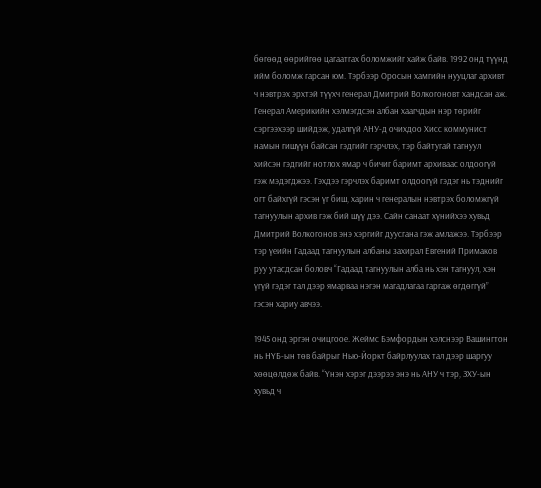бөгөөд өөрийгөө цагаатгах боломжийг хайж байв. 1992 онд түүнд ийм боломж гарсан юм. Тэрбээр Оросын хамгийн нууцлаг архивт ч нэвтрэх эрхтэй түүхч генерал Дмитрий Волкогоновт хандсан аж. Генерал Америкийн хэлмэгдсэн албан хаагчдын нэр төрийг сэргээхээр шийдэж, удалгүй АНУ-д очихдоо Хисс коммунист намын гишүүн байсан гэдгийг гэрчлэх, тэр байтугай тагнуул хийсэн гэдгийг нотлох ямар ч бичиг баримт архиваас олдоогүй гэж мэдэгджээ. Гэхдээ гэрчлэх баримт олдоогүй гэдэг нь тэднийг огт байхгүй гэсэн үг биш, харин ч генералын нэвтрэх боломжгүй тагнуулын архив гэж бий шүү дээ. Сайн санаат хүнийхээ хувьд Дмитрий Волкогонов энэ хэргийг дуусгана гэж амлажээ. Тэрбээр тэр үеийн Гадаад тагнуулын албаны захирал Евгений Примаков руу утасдсан боловч “Гадаад тагнуулын алба нь хэн тагнуул, хэн үгүй гэдэг тал дээр ямарваа нэгэн магадлагаа гаргаж өгдөггүй” гэсэн хариу авчээ.

1945 онд эргэн очицгоое. Жеймс Бэмфордын хэлснээр Вашингтон нь НҮБ-ын төв байрыг Нью-Йоркт байрлуулах тал дээр шаргуу хөөцөлдөж байв. “Үнэн хэрэг дээрээ энэ нь АНУ ч тэр, ЗХУ-ын хувьд ч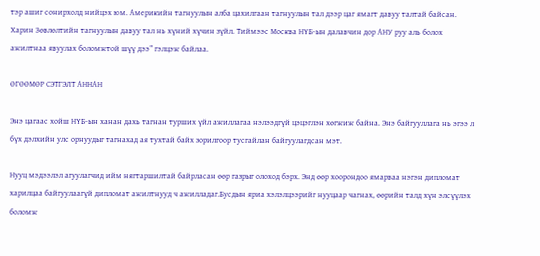тэр ашиг сонирхолд нийцэх юм. Америкийн тагнуулын алба цахилгаан тагнуулын тал дээр цаг ямагт давуу талтай байсан. Харин Зөвлөлтийн тагнуулын давуу тал нь хүний хүчин зүйл. Тиймээс Москва НҮБ-ын далавчин дор АНУ руу аль болох ажилтнаа явуулах боломжтой шүү дээ” гэлцэж байлаа.

ӨГӨӨМӨР СЭТГЭЛТ АННАН

Энэ цагаас хойш НҮБ-ын ханан дахь тагнан турших үйл ажиллагаа нэлээдгүй цэцэглэн хөгжиж байна. Энэ байгууллага нь эгээ л бүх дэлхийн улс орнуудыг тагнахад ая тухтай байх зорилгоор тусгайлан байгуулагдсан мэт.

Нууц мэдээлэл агуулагчид ийм нягтаршилтай байрласан өөр газрыг олоход бэрх. Энд өөр хоорондоо ямарваа нэгэн дипломат харилцаа байгуулаагүй дипломат ажилтнууд ч ажилладаг.Бусдын яриа хэлэлцээрийг нууцаар чагнах, өөрийн талд хүн элсүүлэх боломж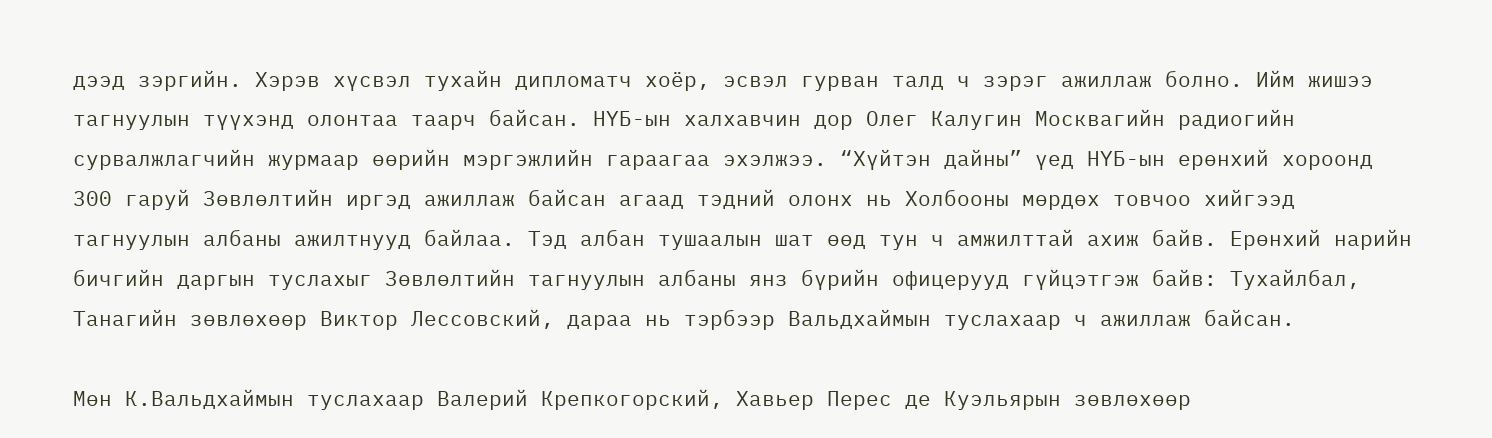дээд зэргийн. Хэрэв хүсвэл тухайн дипломатч хоёр, эсвэл гурван талд ч зэрэг ажиллаж болно. Ийм жишээ тагнуулын түүхэнд олонтаа таарч байсан. НҮБ-ын халхавчин дор Олег Калугин Москвагийн радиогийн сурвалжлагчийн журмаар өөрийн мэргэжлийн гараагаа эхэлжээ. “Хүйтэн дайны” үед НҮБ-ын ерөнхий хороонд 300 гаруй Зөвлөлтийн иргэд ажиллаж байсан агаад тэдний олонх нь Холбооны мөрдөх товчоо хийгээд тагнуулын албаны ажилтнууд байлаа. Тэд албан тушаалын шат өөд тун ч амжилттай ахиж байв. Ерөнхий нарийн бичгийн даргын туслахыг Зөвлөлтийн тагнуулын албаны янз бүрийн офицерууд гүйцэтгэж байв: Тухайлбал, Танагийн зөвлөхөөр Виктор Лессовский, дараа нь тэрбээр Вальдхаймын туслахаар ч ажиллаж байсан.

Мөн К.Вальдхаймын туслахаар Валерий Крепкогорский, Хавьер Перес де Куэльярын зөвлөхөөр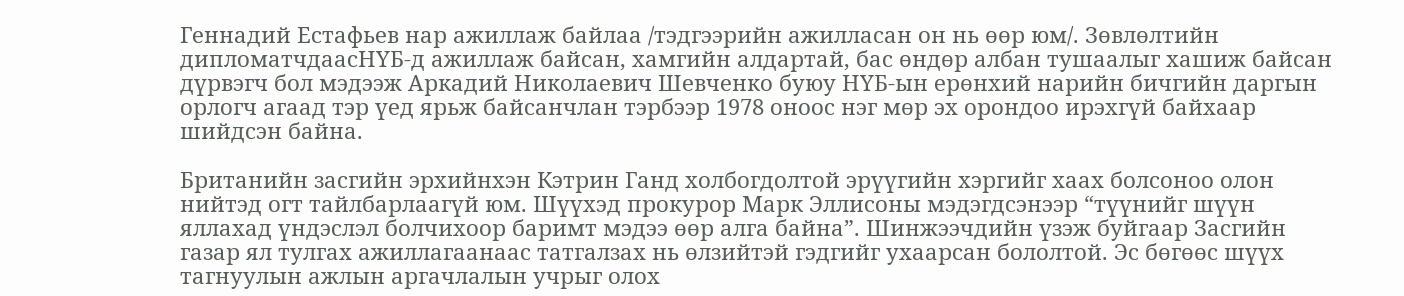Геннадий Естафьев нар ажиллаж байлаа /тэдгээрийн ажилласан он нь өөр юм/. Зөвлөлтийн дипломатчдаасНҮБ-д ажиллаж байсан, хамгийн алдартай, бас өндөр албан тушаалыг хашиж байсан дүрвэгч бол мэдээж Аркадий Николаевич Шевченко буюу НҮБ-ын ерөнхий нарийн бичгийн даргын орлогч агаад тэр үед ярьж байсанчлан тэрбээр 1978 оноос нэг мөр эх орондоо ирэхгүй байхаар шийдсэн байна.

Британийн засгийн эрхийнхэн Кэтрин Ганд холбогдолтой эрүүгийн хэргийг хаах болсоноо олон нийтэд огт тайлбарлаагүй юм. Шүүхэд прокурор Марк Эллисоны мэдэгдсэнээр “түүнийг шүүн яллахад үндэслэл болчихоор баримт мэдээ өөр алга байна”. Шинжээчдийн үзэж буйгаар Засгийн газар ял тулгах ажиллагаанаас татгалзах нь өлзийтэй гэдгийг ухаарсан бололтой. Эс бөгөөс шүүх тагнуулын ажлын аргачлалын учрыг олох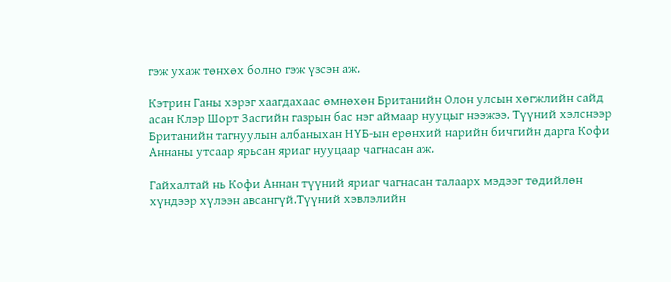гэж ухаж төнхөх болно гэж үзсэн аж.

Кэтрин Ганы хэрэг хаагдахаас өмнөхөн Британийн Олон улсын хөгжлийн сайд асан Клэр Шорт Засгийн газрын бас нэг аймаар нууцыг нээжээ. Түүний хэлснээр Британийн тагнуулын албаныхан НҮБ-ын ерөнхий нарийн бичгийн дарга Кофи Аннаны утсаар ярьсан яриаг нууцаар чагнасан аж.

Гайхалтай нь Кофи Аннан түүний яриаг чагнасан талаарх мэдээг төдийлөн хүндээр хүлээн авсангүй.Түүний хэвлэлийн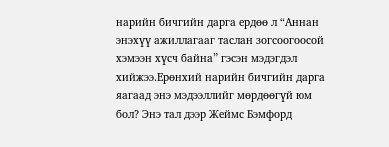нарийн бичгийн дарга ердөө л “Аннан энэхүү ажиллагааг таслан зогсоогоосой хэмээн хүсч байна” гэсэн мэдэгдэл хийжээ.Ерөнхий нарийн бичгийн дарга яагаад энэ мэдээллийг мөрдөөгүй юм бол? Энэ тал дээр Жеймс Бэмфорд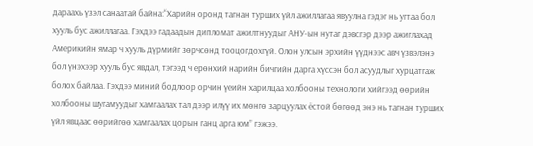дараахь үзэл санаатай байна:“Харийн оронд тагнан турших үйл ажиллагаа явуулна гэдэг нь угтаа бол хууль бус ажиллагаа. Гэхдээ гадаадын дипломат ажилтнуудыг АНУ-ын нутаг дэвсгэр дээр ажиглахад Америкийн ямар ч хууль дүрмийг зөрчсөнд тооцогдохгүй. Олон улсын эрхийн үүднээс авч үзвэлэнэ бол үнэхээр хууль бус явдал, тэгээд ч ерөнхий нарийн бичгийн дарга хүссэн бол асуудлыг хурцатгаж болох байлаа. Гэхдээ миний бодлоор орчин үеийн харилцаа холбооны технологи хийгээд өөрийн холбооны шугамуудыг хамгаалах тал дээр илүү их мөнгө зарцуулах ёстой бөгөөд энэ нь тагнан турших үйл явцаас өөрийгөө хамгаалах цорын ганц арга юм” гэжээ.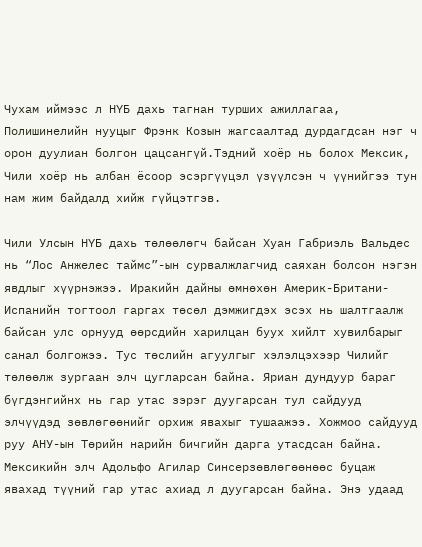Чухам иймээс л НҮБ дахь тагнан турших ажиллагаа, Полишинелийн нууцыг Фрэнк Козын жагсаалтад дурдагдсан нэг ч орон дуулиан болгон цацсангүй.Тэдний хоёр нь болох Мексик, Чили хоёр нь албан ёсоор эсэргүүцэл үзүүлсэн ч үүнийгээ тун нам жим байдалд хийж гүйцэтгэв.

Чили Улсын НҮБ дахь төлөөлөгч байсан Хуан Габриэль Вальдес нь “Лос Анжелес таймс”-ын сурвалжлагчид саяхан болсон нэгэн явдлыг хүүрнэжээ. Иракийн дайны өмнөхөн Америк-Британи-Испанийн тогтоол гаргах төсөл дэмжигдэх эсэх нь шалтгаалж байсан улс орнууд өөрсдийн харилцан буух хийлт хувилбарыг санал болгожээ. Тус төслийн агуулгыг хэлэлцэхээр Чилийг төлөөлж зургаан элч цугларсан байна. Яриан дундуур бараг бүгдэнгийнх нь гар утас зэрэг дуугарсан тул сайдууд элчүүдэд зөвлөгөөнийг орхиж явахыг тушаажээ. Хожмоо сайдууд руу АНУ-ын Төрийн нарийн бичгийн дарга утасдсан байна. Мексикийн элч Адольфо Агилар Синсерзөвлөгөөнөөс буцаж явахад түүний гар утас ахиад л дуугарсан байна. Энэ удаад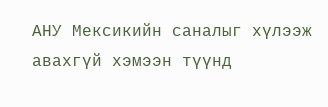АНУ Мексикийн саналыг хүлээж авахгүй хэмээн түүнд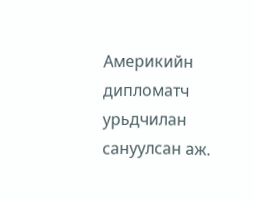Америкийн дипломатч урьдчилан сануулсан аж.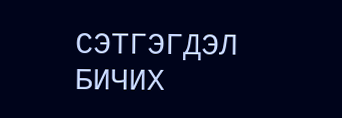СЭТГЭГДЭЛ БИЧИХ